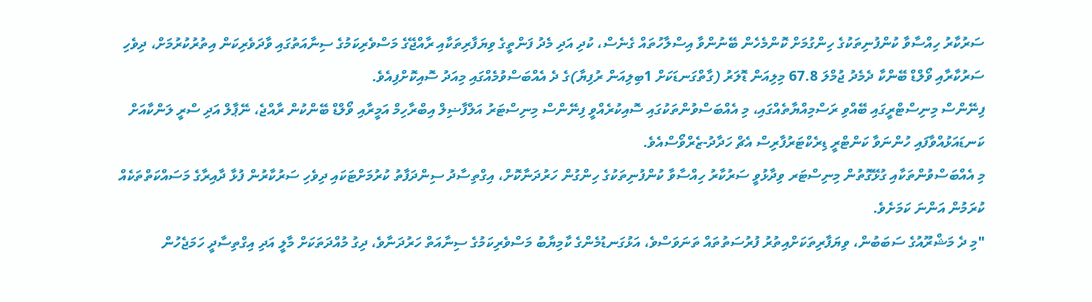ސަރުކާރު ހިއްސާވާ ކުންފުނިތަކުގެ ހިންގުމަށް ކޮންމެހެން ބޭނުންވާ އިސްލާހުތައް ގެނެސް، ކުދި އަދި މެދު ފަންތީގެ ވިޔަފާރިތަކާއި ރާއްޖޭގެ މަސްވެރިކަމުގެ ސިނާއަތުގައި ވާދަވެރިކަން އިތުރުކުރުމަށް، ދިވެހި ސަރުކާރާއި ވޯލްޑް ބޭންކާ ދެމެދު ޖުމްލަ 67.8 މިލިއަން ޑޮލަރު (ގާތްގަނޑަކަށް 1ބިލިއަން ރުފިޔާ)ގެ ދެ އެއްބަސްވުމެއްގައި މިއަދު ސޮއިކޮށްފިއެވެ.
ފިނޭންސް މިނިސްޓްރީގައި ބޭއްވި ރަސްމިއްޔާތެއްގައި، މި އެއްބަސްވުންތަކުގައި ސޮއިކުރެއްވީ ފިނޭންސް މިނިސްޓަރު އަލްފާޟިލް އިބްރާހިމް އަމީރާއި ވޯލްޑް ބޭންކުން ރާއްޖެ، ނޭޕާލް އަދި ސްރީ ލަންކާއަށް ކަނޑައަޅުއްވާފައި ހުންނަވާ ކަންޓްރީ ޑިރެކްޓަރުފާރިސް އެޗް ހަދާދު-ޒެރްވޯސްއެވެ.
މި އެއްބަސްވުންތަކާއި ގުޅޭގޮތުން މިނިސްޓަރ ވިދާޅުވީ ސަރުކާރު ހިއްސާވާ ކުންފުނިތަކުގެ ހިންގުން ހަރުދަނާކޮށް، އިގްތިސާދު ސިންދަފާތު ކުރުމަށްޓަކައި ދިވެހި ސަރުކާރުން ފުޅާ ދާއިރާގެ މަސައްކަތްތަކެއް ކުރަމުން އަންނަ ކަމަށެވެ.
"މި ދެ މަޝްރޫއުގެ ސަބަބުން، ވިޔަފާރިތަކަށްއިތުރު ފުރުސަތުތައް ތަނަވަސްވެ، އަޅުގަނޑުމެންގެ ކާމިޔާބު މަސްވެރިކަމުގެ ސިނާއަތް ހަރުދަނާވެ، ދިގު މުއްދަތަކަށް މާލީ އަދި އިގްތިސާދީ ހަމަޖެހުން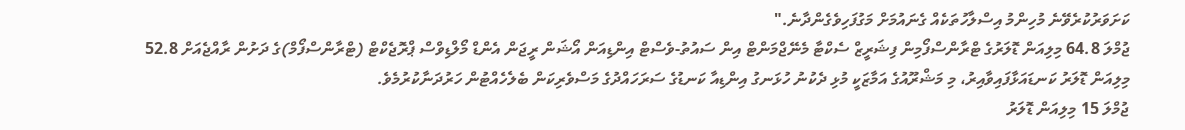ކަށަވަރުކުރެވޭނެ މުހިންމު އިސްލާހުތަކެއް ގެނައުމަށް މަގުފަހިވެގެންދާނެ."
ޖުމްލަ 64.8 މިލިއަން ޑޮލަރުގެ ޓްރާންސްފޯމިން ފިޝަރީޒް ސެކްޓާ މެނޭޖްމަންޓް އިން ސައުތު-ވެސްޓް އިންޑިއަން އޯޝަން ރީޖަން އެންޑް މޯލްޑިވްސް ޕްރޮޖެކްޓް (ޓްރާންސްފޯމް)ގެ ދަށުން ރާއްޖެއަށް 52.8 މިލިއަން ޑޮލަރު ކަނޑައަޅާފައިވާއިރު، މި މަޝްރޫއުގެ އަމާޒަކީ މުޅި ދެކުނު ހުޅަނގު އިންޑިއާ ކަނޑުގެ ސަރަހައްދުގެ މަސްވެރިކަން ބެލެހެއްޓުން ހަރުދަނާކުރުމެވެ.
ޖުމްލަ 15 މިލިއަން ޑޮލަރު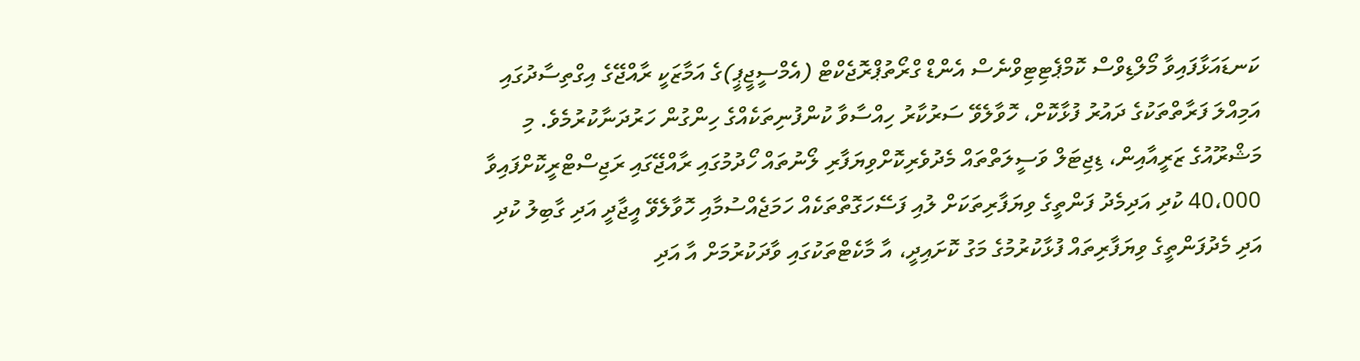ކަނޑައަޅާފައިވާ މޯލްޑިވްސް ކޮމްޕެޓިޓިވްނެސް އެންޑް ގްރޯތުޕްރޮޖެކްޓް (އެމްސީޖީޕީ)ގެ އަމާޒަކީ ރާއްޖޭގެ އިގްތިސާދުގައި އަމިއްލަ ފަރާތްތަކުގެ ދައުރު ފުޅާކޮށް، ހޮވާލެވޭ ސަރުކާރު ހިއްސާވާ ކުންފުނިތަކެއްގެ ހިންގުން ހަރުދަނާކުރުމެވެ. މި މަޝްރޫއުގެ ޒަރީއާއިން، ޑިޖިޓަލް ވަސީލަތްތައް މެދުވެރިކޮށްވިޔަފާރި ލޯނުތައް ހޯދުމުގައި ރާއްޖޭގައި ރަޖިސްޓްރީކޮށްފައިވާ 40،000 ކުދި އަދިމެދު ފަންތީގެ ވިޔަފާރިތަކަށް ލުއި ފަސޭހަގޮތްތަކެއް ހަމަޖެއްސުމާއި ހޮވާލެވޭ އީޖާދީ އަދި ގާބިލު ކުދި އަދި މެދުފަންތީގެ ވިޔަފާރިތައް ފުޅާކުރުމުގެ މަގު ކޮށައިދީ، އާ މާކެޓްތަކުގައި ވާދަކުރުމަށް އާ އަދި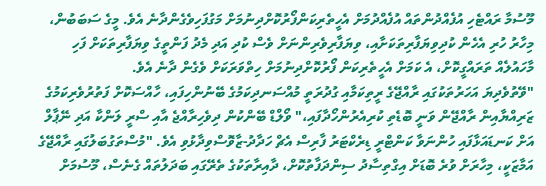މޫސުމާ ރައްޓެހި އުފެއްދުންތައް އުފެއްދުމަށް އެހީތެރިކަންފޯރުކޮށްދިނުމަށް މަގުފަހިވެގެންދާނެ އެވެ. މީގެ ސަބަބުން، މިހާރު ހުރި އެހެން ކުދިވިޔަފާރިތަކަށާއި، ވިޔަފާރިވެރިންނަށް ވެސް ކުދި އަދި މެދު ފަންތީގެ ވިޔަފާރިތަކަށް ފަހި މާހައުލެއް ތަރައްގީކޮށް، އެ ކަމަށް އެހީތެރިކަން ފޯރުކޮށްދިނުމަށް ހިތްވަރަކަށް ވެގެން ދާނެ އެވެ.
"ވޭތުވެދިޔަ އަހަރުތަކުގައި ރާއްޖޭގެ ރީތިކަމާއި ގުދުރަތީ މުއްސަނދިކަމުގެ ބޭނުންހިފައި، ހާއްސަކޮށް ފަތުރުވެރިކަމުގެ ޒަރިއްޔާއިން ރާއްޖޭން ވަނީ ބޮޑެތި ކުރިއެރުންހޯދާފައި،" ވޯލްޑް ބޭންކުން ދިވެހިރާއްޖެ އާއި ސްރީ ލަންކާ އަދި ނޭޕާލް އަށް ކަނޑައަޅާފައި ހުންނަވާ ކަންޓްރީ ޑިރެކްޓަރު ފާރިސް އެޗް ހަދާދު-ޒާވޮސްވިދާޅުވި އެވެ. "މުސްތަގުބަލުގައި ރާއްޖޭގެ އަމާޒަކީ، މިހާރަށް ވުރެ ބޮޑަށް އިގްތިސާދު ސިންދަފާތުކޮށް، ދާއިރާތަކުގެ ތެރޭގައި ބަދަލުތައް ގެނެސް، މޫސުމަށް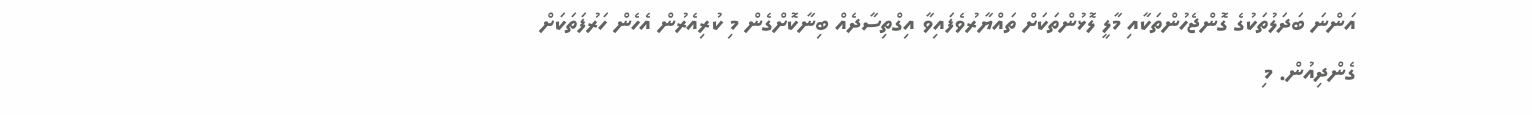އަންނަ ބަދަލުތަކުގެ ގޮންޖެހުންތަކާއި މާލީ ލޮޅުންތަކަށް ތައްޔާރުވެފައިވާ އިގްތިސާދެއް ބިނާކޮށްގެން މި ކުރިއެރުން އެހެން ހަރުފަތަކަށް ގެންދިއުން. މި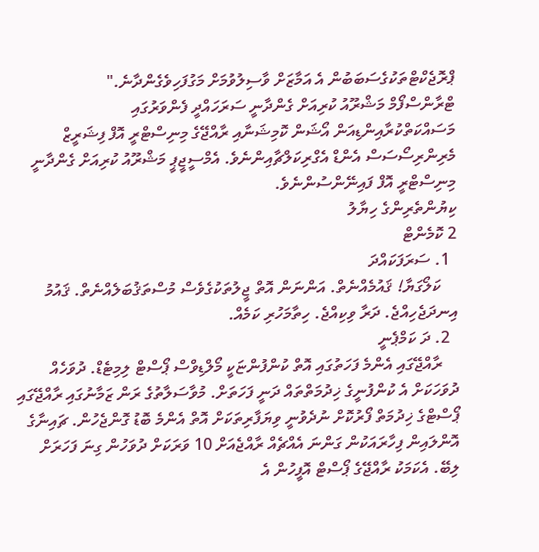ޕްރޮޖެކްޓްތަކުގެސަބަބުން އެ އަމާޒަށް ވާސިލުވުމަށް މަގުފަހިވެގެންދާނެ."
ޓްރާންސްފޯމް މަޝްރޫއު ކުރިއަށް ގެންދާނީ ސަރަހައްދީ ފެންވަރުގައި މަސައްކަތްކުރާއިންޑިއަން އޯޝަން ކޮމިޝަނާއި ރާއްޖޭގެ މިނިސްޓްރީ އޮފް ފިޝަރީޒް މެރިންރިސޯސަސް އެންޑް އެގްރިކަލްޗާއިންނެވެ. އެމްސީޖީޕީ މަޝްރޫއު ކުރިއަށް ގެންދާނީ މިނިސްޓްރީ އޮފް ފައިނޭންސުންނެވެ.
ކިޔުންތެރިންގެ ހިޔާލު
2 ކޮމެންޓް
  1. ސަރަފަކައްދަ
    ކަލޯގަޔާ! ޤައުމެއްނެތް. އަންނަން އޮތް ޖީލުތަކުގެވެސް މުސްތަޤުބަލެއްނެތް. ޤައުމު އިނދަޖެހިއްޖެ. ދަރާ ވިކިއްޖެ. ހިތާމަހުރި ކަމެއް.
  2. ދަ ކަމްޕެނީ
    ރާއްޖޭގައި އެންމެ ފަހަތުގައި އޮތް ކުންފުންޏަކީ މޯލްޑިވްސް ޕޯސްޓް ލިމިޓެޑް. ދުވަހެއް ދުވަހަކަށް އެ ކުންފުނީގެ ޚިދުމަތްތައް ދަނީ ފަހަތަށް. މުވާސަލާތުގެ ރަން ޒަމާނުގައި ރާއްޖޭގައި ޕޯސްޓްގެ ޚިދުމަތް ފޯރުކޮށް ނުދެވުނީ ވިޔަފާރިތަކަށް އޮތް އެންމެ ބޮޑު ގޮންޖެހުން. ޗައިނާގެ އޮންލައިން ފިހާރައަކުން ގަންނަ އެއްޗެއް ރާއްޖެއަށް 10 ވަރަކަށް ދުވަހުން ގިނަ ފަހަރަށް ލިބޭ. އެކަމަކު ރާއްޖޭގެ ޕޯސްޓް އޮފީހުން އެ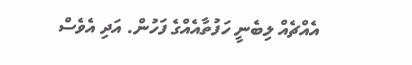އެއްޗެއް ލިބެނީ ހަފުތާއެއްގެ ފަހުން. އަދި އެވެސް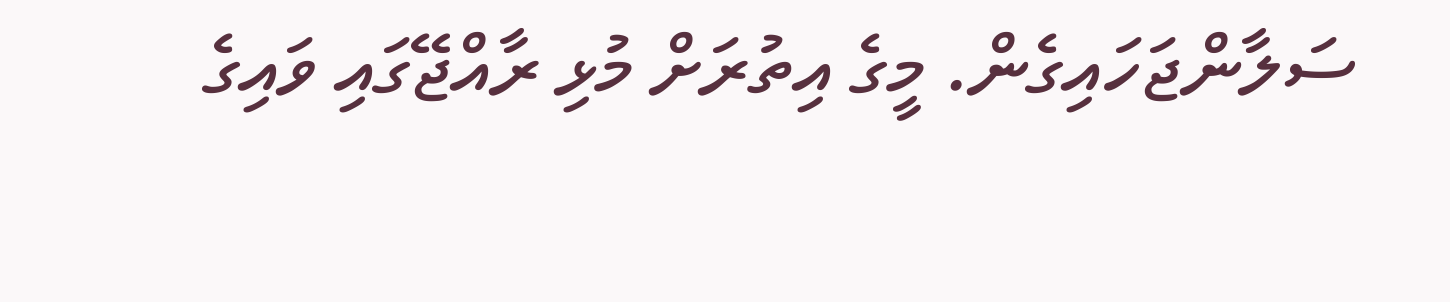ސަލާންޖަހައިގެން. މީގެ އިތުރަށް މުޅި ރާއްޖޭގައި ވައިގެ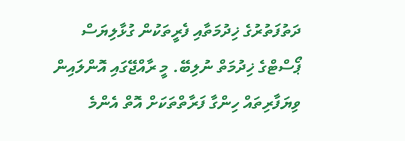ދަތުފަތުރުގެ ޚިދުމަތާއި ފެރީތަކުން ގުޅާލިޔަސް ޕޯސްޓްގެ ޚިދުމަތް ނުލިބޭ. މީ ރާއްޖޭގައި އޮންލައިން ވިޔަފާރިތައް ހިންގާ ފަރާތްތަކަށް އޮތް އެންމެ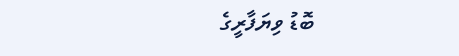ބޮޑު ވިޔަފާރީގެ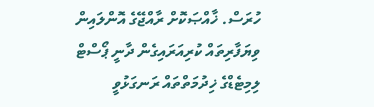ހުރަސް. ޚާއްޞަކޮށް ރާއްޖޭގެ އޮންލައިން ވިޔަފާރިތައް ކުރިއަރައިގެން ދާނީ ޕޯސްޓް ލިމިޓެޑްގެ ޚިދުމަތްތައް ރަނގަޅުވީ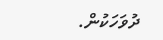ދުވަހަކުން.